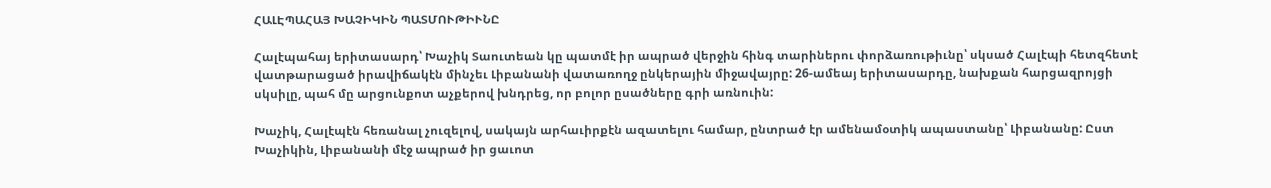ՀԱԼԷՊԱՀԱՅ ԽԱՉԻԿԻՆ ՊԱՏՄՈՒԹԻՒՆԸ

Հալէպահայ երիտասարդ՝ Խաչիկ Տաուտեան կը պատմէ իր ապրած վերջին հինգ տարիներու փորձառութիւնը՝ սկսած Հալէպի հետզհետէ վատթարացած իրավիճակէն մինչեւ Լիբանանի վատառողջ ընկերային միջավայրը: 26-ամեայ երիտասարդը, նախքան հարցազրոյցի սկսիլը, պահ մը արցունքոտ աչքերով խնդրեց, որ բոլոր ըսածները գրի առնուին:

Խաչիկ, Հալէպէն հեռանալ չուզելով, սակայն արհաւիրքէն ազատելու համար, ընտրած էր ամենամօտիկ ապաստանը՝ Լիբանանը: Ըստ Խաչիկին, Լիբանանի մէջ ապրած իր ցաւոտ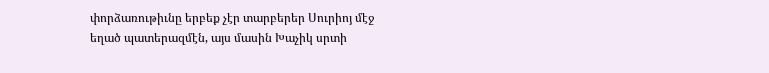փորձառութիւնը երբեք չէր տարբերեր Սուրիոյ մէջ եղած պատերազմէն, այս մասին Խաչիկ սրտի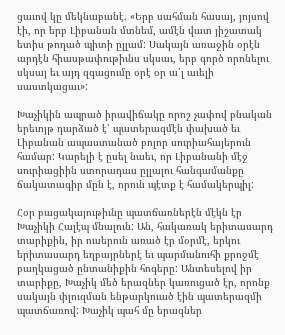ցաւով կը մեկնաբանէ. «Երբ սահման հասայ, յոյսով էի, որ երբ Լիբանան մտնեմ, ամէն վատ յիշատակ ետիս թողած պիտի ըլլամ: Սակայն առաջին օրէն արդէն հիասթափութիւնս սկսաւ, երբ գործ որոնելու սկսայ եւ այդ զգացումը օրէ օր ա՛լ աւելի սաստկացաւ»:

Խաչիկին ապրած իրավիճակը որոշ չափով բնական երեւոյթ դարձած է՝ պատերազմէն փախած եւ Լիբանան ապաստանած բոլոր սուրիահայերուն համար: Կարելի է ըսել նաեւ, որ Լիբանանի մէջ սուրիացիին ստորադաս ըլլալու հանգամանքը ճակատագիր մըն է, որուն պէտք է համակերպիլ:

Հօր բացակայութիւնը պատճառներէն մէկն էր Խաչիկի Հալէպ մնալուն: Ան, հակառակ երիտասարդ տարիքին, իր ուսերուն առած էր մօրմէ, երկու երիտասարդ եղբայրներէ եւ պարմանուհի քրոջմէ բաղկացած ընտանիքին հոգերը: Անտեսելով իր տարիքը, Խաչիկ մեծ երազներ կառուցած էր, որոնք սակայն փլուզման ենթարկուած էին պատերազմի պատճառով: Խաչիկ պահ մը երազներ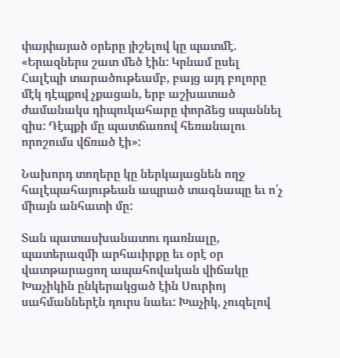փայփայած օրերը յիշելով կը պատմէ. «Երազներս շատ մեծ էին: Կրնամ ըսել Հալէպի տարածութեամբ, բայց այդ բոլորը մէկ դէպքով չքացան, երբ աշխատած ժամանակս դիպուկահարը փորձեց սպաննել զիս: Դէպքի մը պատճառով հեռանալու որոշումս վճռած էի»:

Նախորդ տողերը կը ներկայացնեն ողջ հալէպահայութեան ապրած տագնապը եւ ո՛չ միայն անհատի մը:

Տան պատասխանատու դառնալը, պատերազմի արհաւիրքը եւ օրէ օր վատթարացող ապահովական վիճակը Խաչիկին ընկերակցած էին Սուրիոյ սահմաններէն դուրս նաեւ: Խաչիկ, չուզելով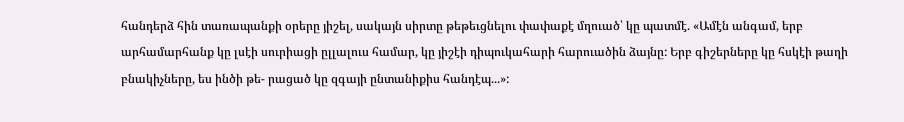հանդերձ հին տառապանքի օրերը յիշել, սակայն սիրտը թեթեւցնելու փափաքէ մղուած՝ կը պատմէ. «Ամէն անգամ, երբ արհամարհանք կը լսէի սուրիացի ըլլալուս համար, կը յիշէի դիպուկահարի հարուածին ձայնը: Երբ գիշերները կը հսկէի թաղի բնակիչները, ես ինծի թե- րացած կը զգայի ընտանիքիս հանդէպ...»: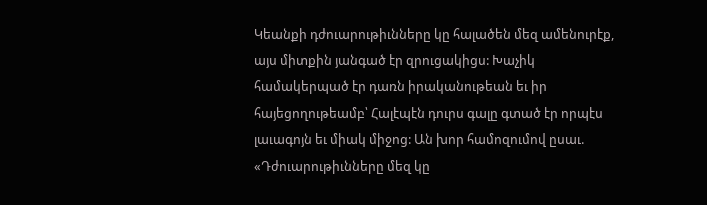Կեանքի դժուարութիւնները կը հալածեն մեզ ամենուրէք, այս միտքին յանգած էր զրուցակիցս: Խաչիկ համակերպած էր դառն իրականութեան եւ իր հայեցողութեամբ՝ Հալէպէն դուրս գալը գտած էր որպէս լաւագոյն եւ միակ միջոց: Ան խոր համոզումով ըսաւ. «Դժուարութիւնները մեզ կը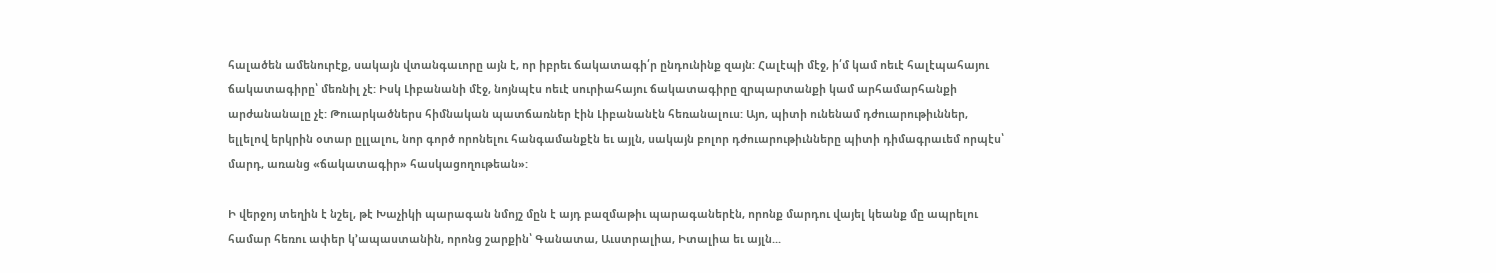հալածեն ամենուրէք, սակայն վտանգաւորը այն է, որ իբրեւ ճակատագի՛ր ընդունինք զայն: Հալէպի մէջ, ի՛մ կամ ոեւէ հալէպահայու ճակատագիրը՝ մեռնիլ չէ: Իսկ Լիբանանի մէջ, նոյնպէս ոեւէ սուրիահայու ճակատագիրը զրպարտանքի կամ արհամարհանքի արժանանալը չէ: Թուարկածներս հիմնական պատճառներ էին Լիբանանէն հեռանալուս: Այո, պիտի ունենամ դժուարութիւններ, ելլելով երկրին օտար ըլլալու, նոր գործ որոնելու հանգամանքէն եւ այլն, սակայն բոլոր դժուարութիւնները պիտի դիմագրաւեմ որպէս՝ մարդ, առանց «ճակատագիր» հասկացողութեան»:

Ի վերջոյ տեղին է նշել, թէ Խաչիկի պարագան նմոյշ մըն է այդ բազմաթիւ պարագաներէն, որոնք մարդու վայել կեանք մը ապրելու համար հեռու ափեր կ՚ապաստանին, որոնց շարքին՝ Գանատա, Աւստրալիա, Իտալիա եւ այլն...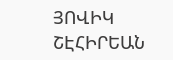ՅՈՎԻԿ ՇԷՀԻՐԵԱՆ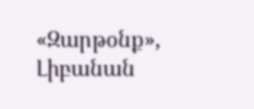«Զարթօնք», Լիբանան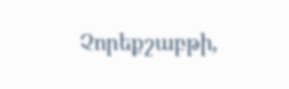Չորեքշաբթի,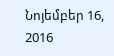Նոյեմբեր 16, 2016